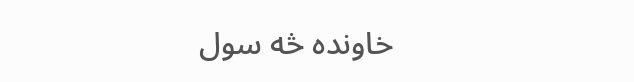خاونده څه سول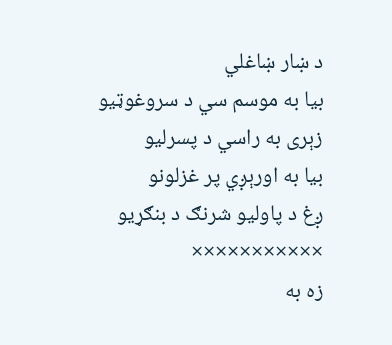د ښار ښاغلي
بیا به موسم سي د سروغوټیو
زېری به راسي د پسرلیو
بیا به اورېږي پر غزلونو
ږغ د پاولیو شرنګ د بنګړیو
×××××××××××
زه به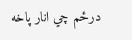درځم چي انار پاخه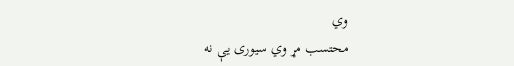وي
محتسب مړ وي سیوری یې نه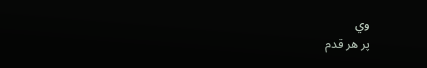وي
پر هر قدم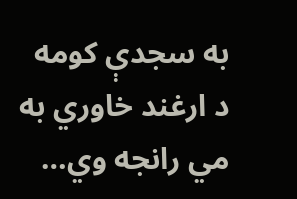به سجدې کومه
د ارغند خاوري به مي رانجه وي…